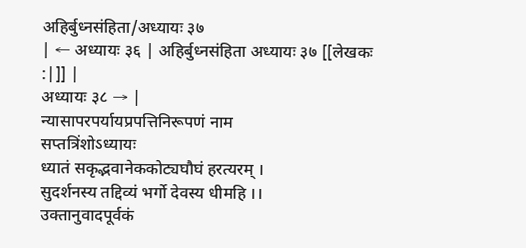अहिर्बुध्नसंहिता/अध्यायः ३७
| ← अध्यायः ३६ | अहिर्बुध्नसंहिता अध्यायः ३७ [[लेखकः :|]] |
अध्यायः ३८ → |
न्यासापरपर्यायप्रपत्तिनिरूपणं नाम
सप्तत्रिंशोऽध्यायः
ध्यातं सकृद्भवानेककोट्यघौघं हरत्यरम् ।
सुदर्शनस्य तद्दिव्यं भर्गो देवस्य धीमहि ।।
उक्तानुवादपूर्वकं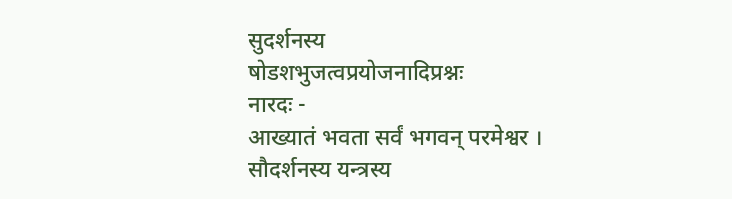सुदर्शनस्य
षोडशभुजत्वप्रयोजनादिप्रश्नः
नारदः -
आख्यातं भवता सर्वं भगवन् परमेश्वर ।
सौदर्शनस्य यन्त्रस्य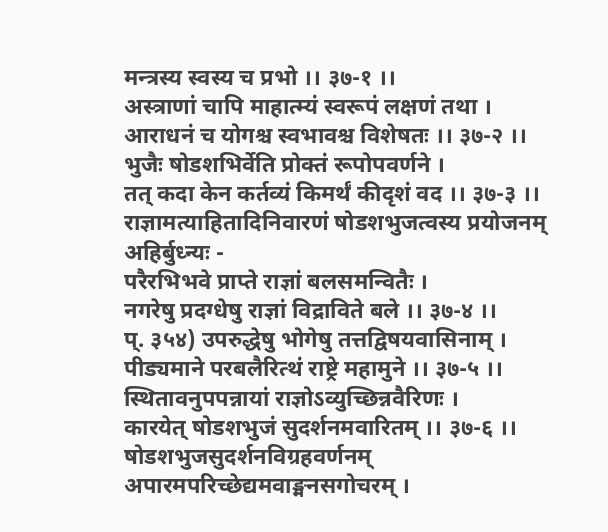मन्त्रस्य स्वस्य च प्रभो ।। ३७-१ ।।
अस्त्राणां चापि माहात्म्यं स्वरूपं लक्षणं तथा ।
आराधनं च योगश्च स्वभावश्च विशेषतः ।। ३७-२ ।।
भुजैः षोडशभिर्वेति प्रोक्तं रूपोपवर्णने ।
तत् कदा केन कर्तव्यं किमर्थं कीदृशं वद ।। ३७-३ ।।
राज्ञामत्याहितादिनिवारणं षोडशभुजत्वस्य प्रयोजनम्
अहिर्बुध्न्यः -
परैरभिभवे प्राप्ते राज्ञां बलसमन्वितैः ।
नगरेषु प्रदग्धेषु राज्ञां विद्राविते बले ।। ३७-४ ।।
प्. ३५४) उपरुद्धेषु भोगेषु तत्तद्विषयवासिनाम् ।
पीड्यमाने परबलैरित्थं राष्ट्रे महामुने ।। ३७-५ ।।
स्थितावनुपपन्नायां राज्ञोऽव्युच्छिन्नवैरिणः ।
कारयेत् षोडशभुजं सुदर्शनमवारितम् ।। ३७-६ ।।
षोडशभुजसुदर्शनविग्रहवर्णनम्
अपारमपरिच्छेद्यमवाङ्मनसगोचरम् ।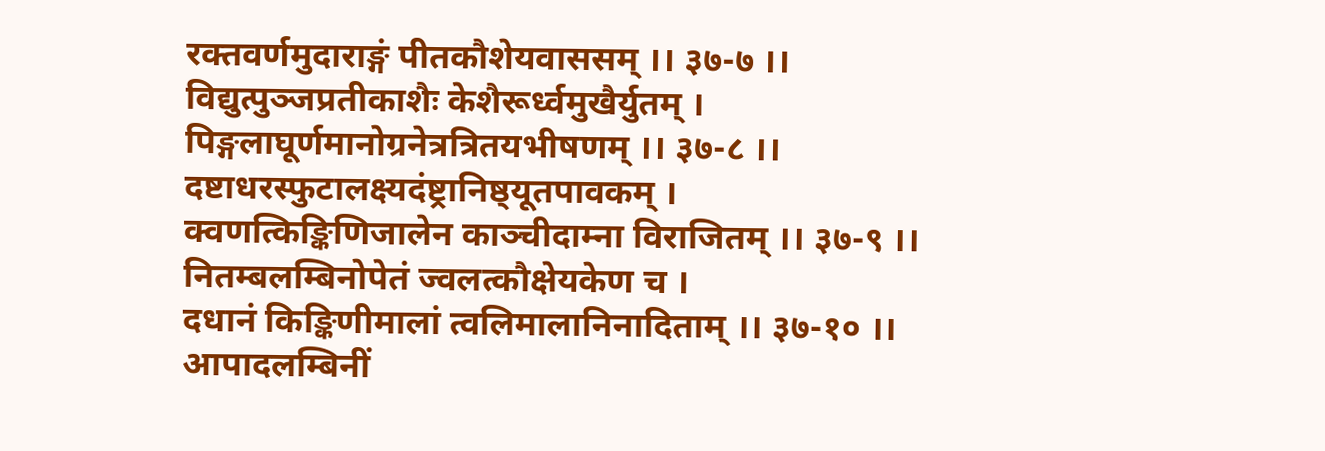रक्तवर्णमुदाराङ्गं पीतकौशेयवाससम् ।। ३७-७ ।।
विद्युत्पुञ्जप्रतीकाशैः केशैरूर्ध्वमुखैर्युतम् ।
पिङ्गलाघूर्णमानोग्रनेत्रत्रितयभीषणम् ।। ३७-८ ।।
दष्टाधरस्फुटालक्ष्यदंष्ट्रानिष्ठ्यूतपावकम् ।
क्वणत्किङ्किणिजालेन काञ्चीदाम्ना विराजितम् ।। ३७-९ ।।
नितम्बलम्बिनोपेतं ज्वलत्कौक्षेयकेण च ।
दधानं किङ्किणीमालां त्वलिमालानिनादिताम् ।। ३७-१० ।।
आपादलम्बिनीं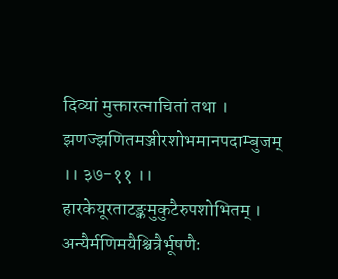दिव्यां मुक्तारत्नाचितां तथा ।
झणज्झणितमञ्जीरशोभमानपदाम्बुजम् ।। ३७-११ ।।
हारकेयूरताटङ्कमुकुटैरुपशोभितम् ।
अन्यैर्मणिमयैश्चित्रैर्भूषणैः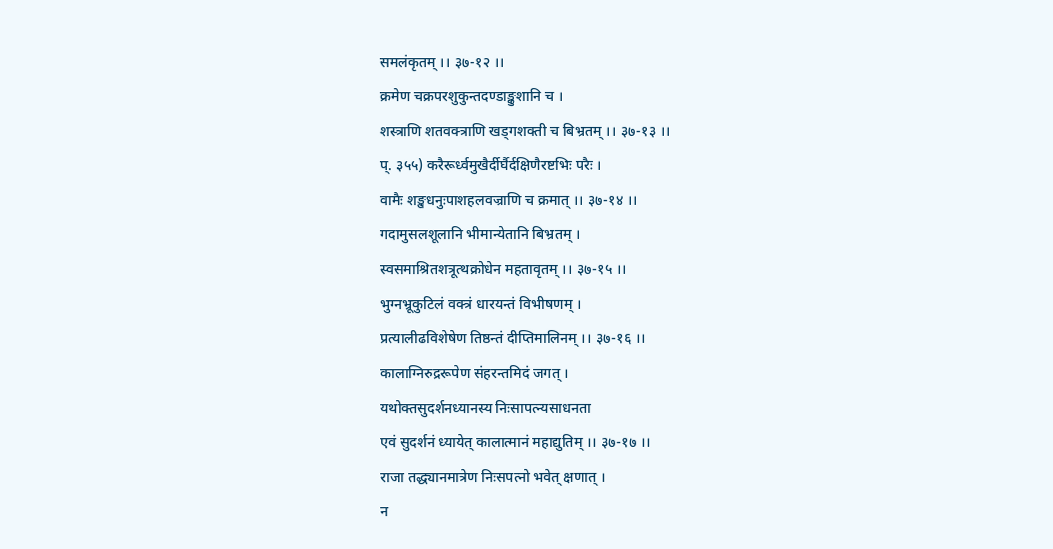समलंकृतम् ।। ३७-१२ ।।
क्रमेण चक्रपरशुकुन्तदण्डाङ्कुशानि च ।
शस्त्राणि शतवक्त्राणि खड्गशक्ती च बिभ्रतम् ।। ३७-१३ ।।
प्. ३५५) करैरूर्ध्वमुखैर्दीर्घैर्दक्षिणैरष्टभिः परैः ।
वामैः शङ्खधनुःपाशहलवज्राणि च क्रमात् ।। ३७-१४ ।।
गदामुसलशूलानि भीमान्येतानि बिभ्रतम् ।
स्वसमाश्रितशत्रूत्थक्रोधेन महतावृतम् ।। ३७-१५ ।।
भुग्नभ्रूकुटिलं वक्त्रं धारयन्तं विभीषणम् ।
प्रत्यालीढविशेषेण तिष्ठन्तं दीप्तिमालिनम् ।। ३७-१६ ।।
कालाग्निरुद्ररूपेण संहरन्तमिदं जगत् ।
यथोक्तसुदर्शनध्यानस्य निःसापत्न्यसाधनता
एवं सुदर्शनं ध्यायेत् कालात्मानं महाद्युतिम् ।। ३७-१७ ।।
राजा तद्ध्यानमात्रेण निःसपत्नो भवेत् क्षणात् ।
न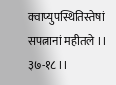क्वाप्युपस्थितिस्तेषां सपत्नानां महीतले ।। ३७-१८ ।।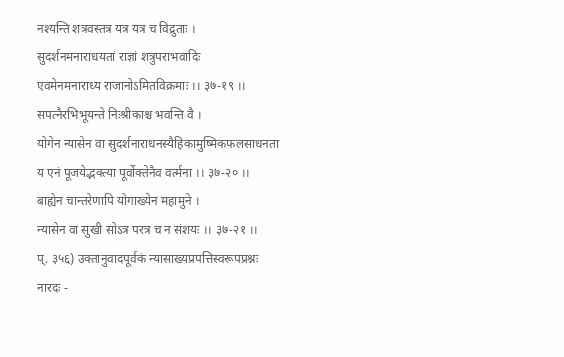नश्यन्ति शत्रवस्तत्र यत्र यत्र च विद्रुताः ।
सुदर्शनमनाराधयतां राज्ञां शत्रुपराभवादिः
एवमेनमनाराध्य राजानोऽमितविक्रमाः ।। ३७-१९ ।।
सपत्नैरभिभूयन्ते निःश्रीकाश्च भवन्ति वै ।
योगेन न्यासेन वा सुदर्शनाराधनस्यैहिकामुष्मिकफलसाधनता
य एनं पूजयेद्भक्त्या पूर्वोक्तेनैव वर्त्मना ।। ३७-२० ।।
बाह्येन चान्तरेणापि योगाख्येन महामुने ।
न्यासेन वा सुखी सोऽत्र परत्र च न संशयः ।। ३७-२१ ।।
प्. ३५६) उक्तानुवादपूर्वकं न्यासाख्यप्रपत्तिस्वरूपप्रश्नः
नारदः -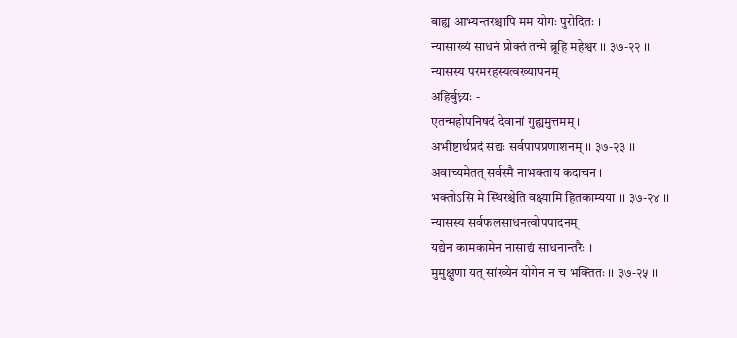बाह्य आभ्यन्तरश्चापि मम योगः पुरोदितः ।
न्यासाख्यं साधनं प्रोक्तं तन्मे ब्रूहि महेश्वर ।। ३७-२२ ।।
न्यासस्य परमरहस्यत्वख्यापनम्
अहिर्बुध्न्यः -
एतन्महोपनिषदं देवानां गुह्यमुत्तमम् ।
अभीष्टार्थप्रदं सद्यः सर्वपापप्रणाशनम् ।। ३७-२३ ।।
अवाच्यमेतत् सर्वस्मै नाभक्ताय कदाचन ।
भक्तोऽसि मे स्थिरश्चेति वक्ष्यामि हितकाम्यया ।। ३७-२४ ।।
न्यासस्य सर्वफलसाधनत्वोपपादनम्
यद्येन कामकामेन नासाद्यं साधनान्तरैः ।
मुमुक्षुणा यत् सांख्येन योगेन न च भक्तितः ।। ३७-२५ ।।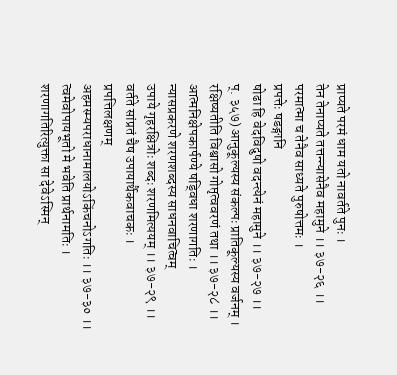प्राप्यते परमं धाम यतो नावर्तते पुनः ।
तेन तेनाप्यते तत्तन्न्यासेनैव महामुने ।। ३७-२६ ।।
परमात्मा च तेनैव साध्यते पुरुषोत्तमः ।
प्रपत्तेः षडङ्गानि
षोढा हि वेदविदुषो वदन्त्येनं महामुने ।। ३७-२७ ।।
प्. ३५७) आनुकूल्यस्य संकल्पः प्रातिकूल्यस्य वर्जनम् ।
रक्षिष्यतीति विश्वासो गोप्तृत्ववरणं तथा ।। ३७-२८ ।।
आत्मनिक्षेपकार्पण्ये षड्विधा शरणागतिः ।
न्यासप्रकरणे शरणशब्दस्य साधनवाचित्वम्
उपाये गृहरक्षित्रोः शब्दः शरणमित्ययम् ।। ३७-२९ ।।
वर्तते सांप्रतं चैष उपायार्थैकवाचकः ।
प्रपत्तिलक्षणम्
अहमस्म्यपराधानामालयोऽकिंचनोऽगतिः ।। ३७-३० ।।
त्वमेवोपायभूतो मे भवेति प्रार्थनामतिः ।
शरणागतिरित्युक्ता सा देवेऽस्मिन्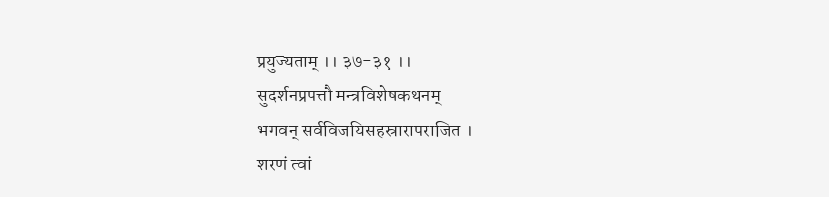प्रयुज्यताम् ।। ३७-३१ ।।
सुदर्शनप्रपत्तौ मन्त्रविशेषकथनम्
भगवन् सर्वविजयिसहस्रारापराजित ।
शरणं त्वां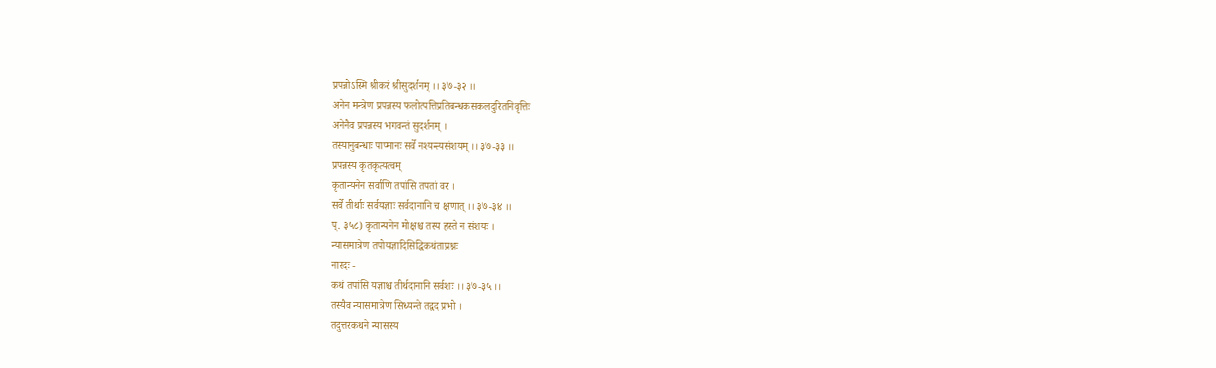प्रपन्नोऽस्मि श्रीकरं श्रीसुदर्शनम् ।। ३७-३२ ।।
अनेन मन्त्रेण प्रपन्नस्य फलोत्पत्तिप्रतिबन्धकसकलदुरितनिवृत्तिः
अनेनैव प्रपन्नस्य भगवन्तं सुदर्शनम् ।
तस्यानुबन्धाः पाप्मानः सर्वे नश्यन्त्यसंशयम् ।। ३७-३३ ।।
प्रपन्नस्य कृतकृत्यत्वम्
कृतान्यनेन सर्वाणि तपांसि तपतां वर ।
सर्वे तीर्थाः सर्वयज्ञाः सर्वदानानि च क्षणात् ।। ३७-३४ ।।
प्. ३५८) कृतान्यनेन मोक्षश्च तस्य हस्ते न संशयः ।
न्यासमात्रेण तपोयज्ञादिसिद्धिकथंताप्रश्नः
नारदः -
कथं तपांसि यज्ञाश्च तीर्थदानानि सर्वशः ।। ३७-३५ ।।
तस्यैव न्यासमात्रेण सिध्यन्ते तद्वद प्रभो ।
तदुत्तरकथने न्यासस्य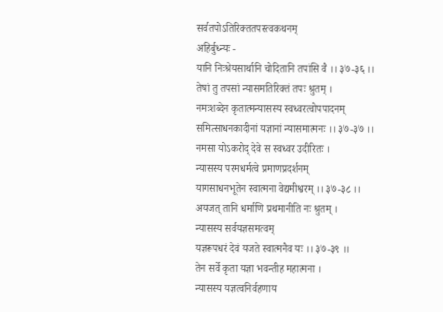सर्वतपोऽतिरिक्ततपस्त्वकथनम्
अहिर्बुध्न्यः -
यानि निःश्रेयसार्थानि चोदितानि तपांसि वै ।। ३७-३६ ।।
तेषां तु तपसां न्यासमतिरिक्तं तपः श्रुतम् ।
नमःशब्देन कृतात्मन्यासस्य स्वध्वरत्वोपपादनम्
समित्साधनकादीनां यज्ञानां न्यासमात्मनः ।। ३७-३७ ।।
नमसा योऽकरोद् देवे स स्वध्वर उदीरितः ।
न्यासस्य परमधर्मत्वे प्रमाणप्रदर्शनम्
यागसाधनभूतेन स्वात्मना वेद्यमीश्वरम् ।। ३७-३८ ।।
अयजत् तानि धर्माणि प्रथमानीति नः श्रुतम् ।
न्यासस्य सर्वयज्ञसमत्वम्
यज्ञरूपधरं देवं यजते स्वात्मनैव यः ।। ३७-३९ ।।
तेन सर्वे कृता यज्ञा भवन्तीह महात्मना ।
न्यासस्य यज्ञत्वनिर्वहणाय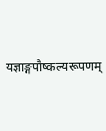यज्ञाङ्गपौष्कल्यरूपणम्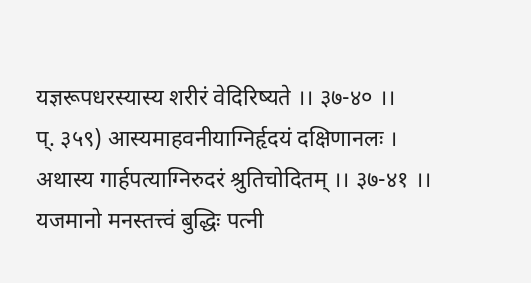यज्ञरूपधरस्यास्य शरीरं वेदिरिष्यते ।। ३७-४० ।।
प्. ३५९) आस्यमाहवनीयाग्निर्हृदयं दक्षिणानलः ।
अथास्य गार्हपत्याग्निरुदरं श्रुतिचोदितम् ।। ३७-४१ ।।
यजमानो मनस्तत्त्वं बुद्धिः पत्नी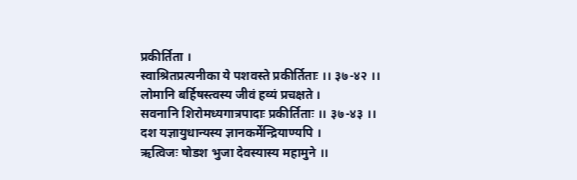प्रकीर्तिता ।
स्वाश्रितप्रत्यनीका ये पशवस्ते प्रकीर्तिताः ।। ३७-४२ ।।
लोमानि बर्हिषस्त्वस्य जीवं हव्यं प्रचक्षते ।
सवनानि शिरोमध्यगात्रपादाः प्रकीर्तिताः ।। ३७-४३ ।।
दश यज्ञायुधान्यस्य ज्ञानकर्मेन्द्रियाण्यपि ।
ऋत्विजः षोडश भुजा देवस्यास्य महामुने ।।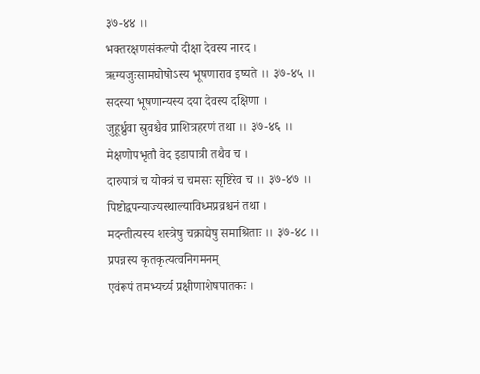३७-४४ ।।
भक्तरक्षणसंकल्पो दीक्षा देवस्य नारद ।
ऋग्यजुःसामघोषोऽस्य भूषणाराव इष्यते ।। ३७-४५ ।।
सदस्या भूषणान्यस्य दया देवस्य दक्षिणा ।
जुहूर्ध्रुवा स्रुवश्चैव प्राशित्रहरणं तथा ।। ३७-४६ ।।
मेक्षणोपभृतौ वेद इडापात्री तथैव च ।
दारुपात्रं च योक्त्रं च चमसः सृष्टिरेव च ।। ३७-४७ ।।
पिष्टोद्वपन्याज्यस्थाल्याविध्मप्रव्रश्चनं तथा ।
मदन्तीत्यस्य शस्त्रेषु चक्राद्येषु समाश्रिताः ।। ३७-४८ ।।
प्रपन्नस्य कृतकृत्यत्वनिगमनम्
एवंरूपं तमभ्यर्च्य प्रक्षीणाशेषपातकः ।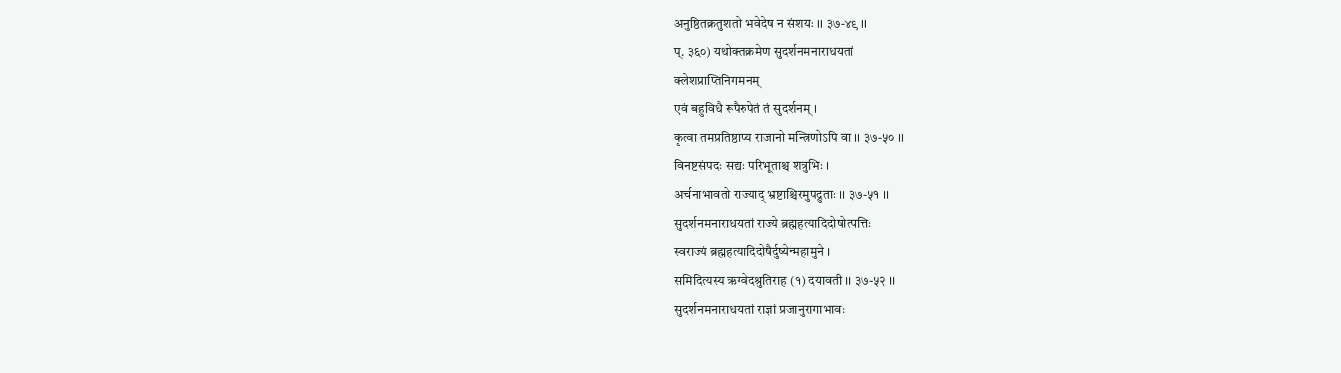अनुष्ठितक्रतुशतो भवेदेष न संशयः ।। ३७-४९ ।।
प्. ३६०) यथोक्तक्रमेण सुदर्शनमनाराधयतां
क्लेशप्राप्तिनिगमनम्
एवं बहुविधै रूपैरुपेतं तं सुदर्शनम् ।
कृत्वा तमप्रतिष्ठाप्य राजानो मन्त्रिणोऽपि वा ।। ३७-५० ।।
विनष्टसंपदः सद्यः परिभूताश्च शत्रुभिः ।
अर्चनाभावतो राज्याद् भ्रष्टाश्चिरमुपद्रुताः ।। ३७-५१ ।।
सुदर्शनमनाराधयतां राज्ये ब्रह्महत्यादिदोषोत्पत्तिः
स्वराज्यं ब्रह्महत्यादिदोषैर्दुष्येन्महामुने ।
समिदित्यस्य ऋग्वेदश्रुतिराह (१) दयावती ।। ३७-५२ ।।
सुदर्शनमनाराधयतां राज्ञां प्रजानुरागाभावः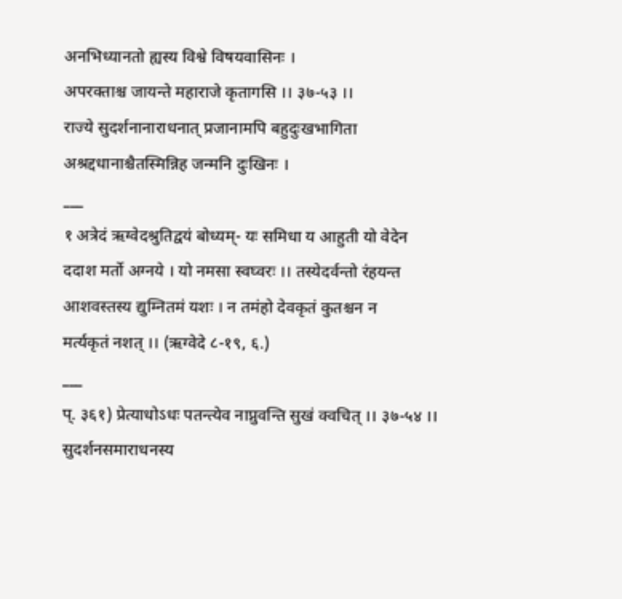अनभिध्यानतो ह्यस्य विश्वे विषयवासिनः ।
अपरक्ताश्च जायन्ते महाराजे कृतागसि ।। ३७-५३ ।।
राज्ये सुदर्शनानाराधनात् प्रजानामपि बहुदुःखभागिता
अश्रद्दधानाश्चैतस्मिन्निह जन्मनि दुःखिनः ।
___
१ अत्रेदं ऋग्वेदश्रुतिद्वयं बोध्यम्- यः समिधा य आहुती यो वेदेन
ददाश मर्तो अग्नये । यो नमसा स्वघ्वरः ।। तस्येदर्वन्तो रंहयन्त
आशवस्तस्य द्युम्नितमं यशः । न तमंहो देवकृतं कुतश्चन न
मर्त्यकृतं नशत् ।। (ऋग्वेदे ८-१९, ६.)
___
प्. ३६१) प्रेत्याधोऽधः पतन्त्येव नाप्नुवन्ति सुखं क्वचित् ।। ३७-५४ ।।
सुदर्शनसमाराधनस्य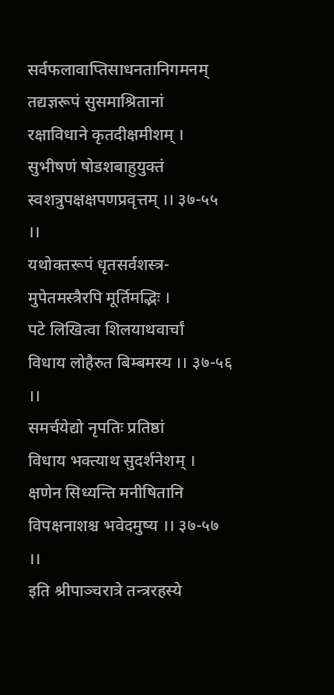सर्वफलावाप्तिसाधनतानिगमनम्
तद्यज्ञरूपं सुसमाश्रितानां
रक्षाविधाने कृतदीक्षमीशम् ।
सुभीषणं षोडशबाहुयुक्तं
स्वशत्रुपक्षक्षपणप्रवृत्तम् ।। ३७-५५ ।।
यथोक्तरूपं धृतसर्वशस्त्र-
मुपेतमस्त्रैरपि मूर्तिमद्भिः ।
पटे लिखित्वा शिलयाथवार्चां
विधाय लोहैरुत बिम्बमस्य ।। ३७-५६ ।।
समर्चयेद्यो नृपतिः प्रतिष्ठां
विधाय भक्त्याथ सुदर्शनेशम् ।
क्षणेन सिध्यन्ति मनीषितानि
विपक्षनाशश्च भवेदमुष्य ।। ३७-५७ ।।
इति श्रीपाञ्चरात्रे तन्त्ररहस्ये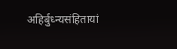अहिर्बुध्न्यसंहितायां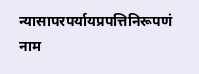न्यासापरपर्यायप्रपत्तिनिरूपणं नाम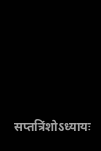सप्तत्रिंशोऽध्यायः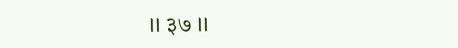।। ३७ ।।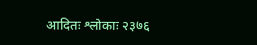आदितः श्लोकाः २३७६